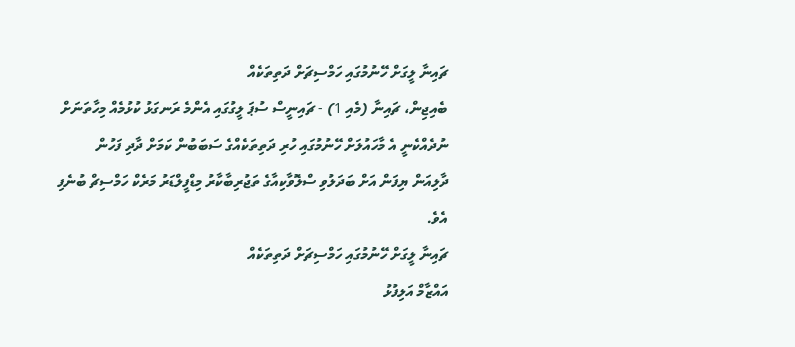ޗައިނާ ލީގަށް ހޭނުމުގައި ހަމްސިޗަށް ދަތިތަކެއް
ބެއިޖިން، ޗައިނާ (މެއި 1) - ޗައިނީސް ސުޕަ ލީގުގައި އެންމެ ރަނގަޅު ކުޅުމެއް މިހާތަނަށް ނުދެއްކެނީ އެ މާހައުލަށް ހޭނުމުގައި ހުރި ދަތިތަކެއްގެ ސަބަބުން ކަމަށް ދާދި ފަހުން ދާލިއަން ޔިފަން އަށް ބަދަލުވި ސްލޮވާކިއާގެ ތަޖުރިބާކާރު މިޑްފީލްޑަރު މަރެކް ހަމްސިޗް ބުނެފި އެވެ.
ޗައިނާ ލީގަށް ހޭނުމުގައި ހަމްސިޗަށް ދަތިތަކެއް
އައްޒާމް އަލިފުޅު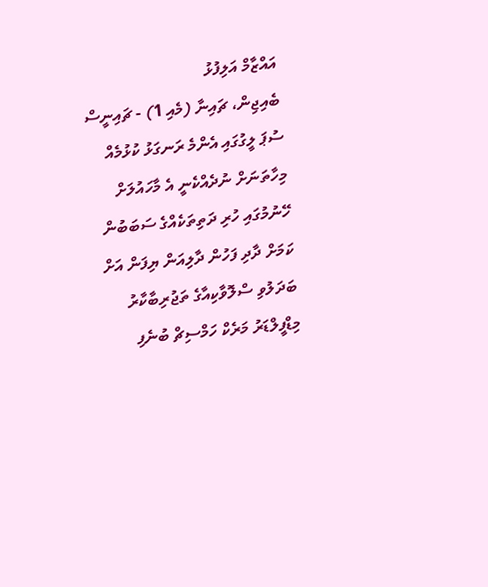އައްޒާމް އަލިފުޅު
ބެއިޖިން، ޗައިނާ (މެއި 1) - ޗައިނީސް ސުޕަ ލީގުގައި އެންމެ ރަނގަޅު ކުޅުމެއް މިހާތަނަށް ނުދެއްކެނީ އެ މާހައުލަށް ހޭނުމުގައި ހުރި ދަތިތަކެއްގެ ސަބަބުން ކަމަށް ދާދި ފަހުން ދާލިއަން ޔިފަން އަށް ބަދަލުވި ސްލޮވާކިއާގެ ތަޖުރިބާކާރު މިޑްފީލްޑަރު މަރެކް ހަމްސިޗް ބުނެފި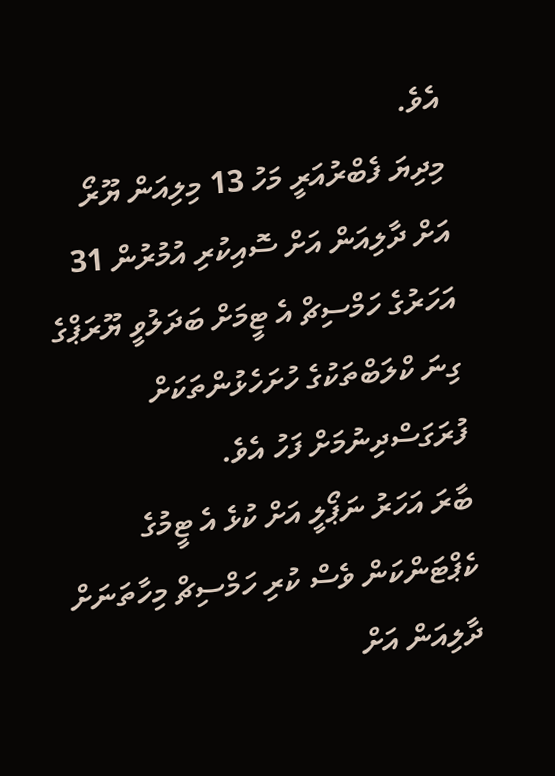އެވެ.
މިދިޔަ ފެބްރުއަރީ މަހު 13 މިލިއަން ޔޫރޯ އަށް ދާލިއަން އަށް ސޮއިކުރި އުމުރުން 31 އަހަރުގެ ހަމްސިޗް އެ ޓީމަށް ބަދަލުވީ ޔޫރަޕްގެ ގިނަ ކްލަބްތަކުގެ ހުށަހެޅުންތަކަށް ފުރަގަސްދިނުމަށް ފަހު އެވެ.
ބާރަ އަހަރު ނަޕޯލީ އަށް ކުޅެ އެ ޓީމުގެ ކެޕްޓަންކަން ވެސް ކުރި ހަމްސިޗް މިހާތަނަށް ދާލިއަން އަށް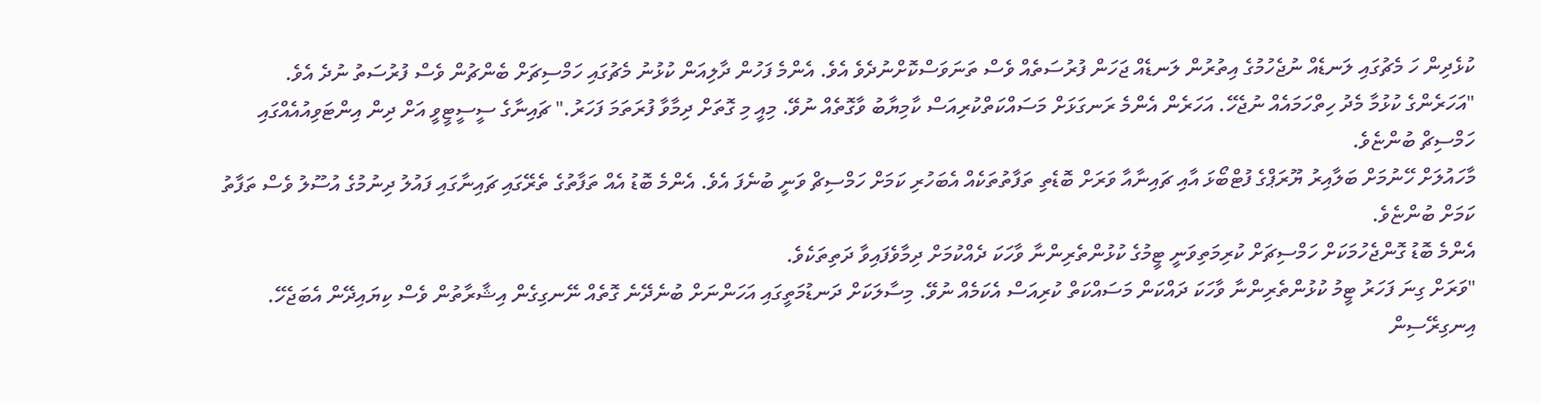ކުޅެދިން ހަ މެޗުގައި ލަނޑެއް ނުޖެހުމުގެ އިތުރުން ލަނޑެއް ޖަހަން ފުރުސަތެއް ވެސް ތަނަވަސްކޮށްނުދެވެ އެވެ. އެންމެ ފަހުން ދާލިއަން ކުޅުނު މެޗުގައި ހަމްސިޗަށް ބެންޗުން ވެސް ފުރުސަތު ނުދެ އެވެ.
"އަހަރެންގެ ކުޅުމާ މެދު ހިތްހަމައެއް ނުޖެހޭ. އަހަރެން އެންމެ ރަނގަޅަށް މަސައްކަތްކުރިއަސް ކާމިޔާބު ވާގޮތެއް ނުވޭ. މިއީ މި ގޮތަށް ދިމާވާ ފުރަތަމަ ފަހަރު." ޗައިނާގެ ސީސީޓީވީ އަށް ދިން އިންޓަވިއުއެއްގައި ހަމްސިޗް ބުންޏެވެ.
މާހައުލަށް ހޭނުމަށް ބަލާއިރު ޔޫރަޕްގެ ފުޓްބޯޅަ އާއި ޗައިނާއާ ވަރަށް ބޮޑެތި ތަފާތުތަކެއް އެބަހުރި ކަމަށް ހަމްސިޗް ވަނީ ބުނެފަ އެވެ. އެންމެ ބޮޑު އެއް ތަފާތުގެ ތެރޭގައި ޗައިނާގައި ފައުލު ދިނުމުގެ އުސޫލު ވެސް ތަފާތު ކަމަށް ބުންޏެވެ.
އެންމެ ބޮޑު ގޮންޖެހުމަކަށް ހަމްސިޗަށް ކުރިމަތިވަނީ ޓީމުގެ ކުޅުންތެރިންނާ ވާހަކަ ދެއްކުމަށް ދިމާވެފައިވާ ދަތިތަކެވެ.
"ވަރަށް ގިނަ ފަހަރު ޓީމު ކުޅުންތެރިންނާ ވާހަކަ ދައްކަން މަސައްކަތް ކުރިއަސް އެކަމެއް ނުވޭ. މިސާލަކަށް ދަނޑުމަތީގައި އަހަންނަށް ބުނެދޭނެ ގޮތެއް ނޭނގިގެން އިޝާރާތުން ވެސް ކިޔައިދޭން އެބަޖެހޭ. އިނގިރޭސިން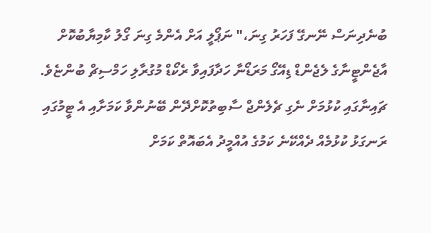ބުނެދިނަސް ނޭނގޭ ފަހަރު ގިނަ،" ނަޕޯލީ އަށް އެންމެ ގިނަ ގޯލު ކާމިޔާބުކޮށް އާޖެންޓީނާގެ ލެޖެންޑް ޑިއޭގޯ މަރަޑޯނާ ހަދާފައިވާ ރެކޯޑް މުގުރާލި ހަމްސިޗް ބުންޏެވެ.
ޗައިނާގައި ކުޅުމަށް ނެގި ޗެލެންޖް ސާބިތުކޮށްދޭން ބޭނުންވާ ކަމަށާއި އެ ޓީމުގައި ރަނގަޅު ކުޅުމެއް ދެއްކޭނެ ކަމުގެ އުއްމީދު އެބައޮތް ކަމަށް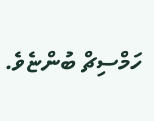ހަމްސިޗް ބުންޏެވެ.